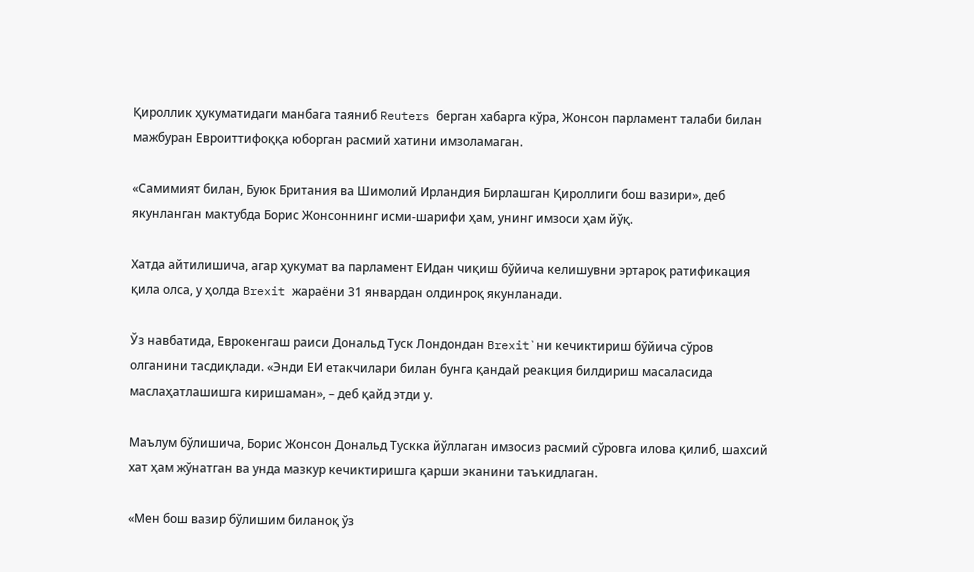Қироллик ҳукуматидаги манбага таяниб Reuters берган хабарга кўра, Жонсон парламент талаби билан мажбуран Евроиттифоққа юборган расмий хатини имзоламаган.

«Самимият билан, Буюк Британия ва Шимолий Ирландия Бирлашган Қироллиги бош вазири», деб якунланган мактубда Борис Жонсоннинг исми-шарифи ҳам, унинг имзоси ҳам йўқ.

Хатда айтилишича, агар ҳукумат ва парламент ЕИдан чиқиш бўйича келишувни эртароқ ратификация қила олса, у ҳолда Brexit жараёни 31 январдан олдинроқ якунланади.

Ўз навбатида, Еврокенгаш раиси Дональд Туск Лондондан Brexit`ни кечиктириш бўйича сўров олганини тасдиқлади. «Энди ЕИ етакчилари билан бунга қандай реакция билдириш масаласида маслаҳатлашишга киришаман», – деб қайд этди у.

Маълум бўлишича, Борис Жонсон Дональд Тускка йўллаган имзосиз расмий сўровга илова қилиб, шахсий хат ҳам жўнатган ва унда мазкур кечиктиришга қарши эканини таъкидлаган.

«Мен бош вазир бўлишим биланоқ ўз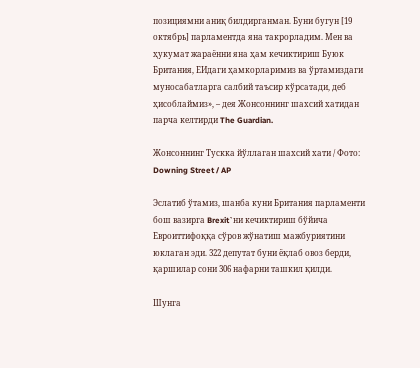позициямни аниқ билдирганман. Буни бугун [19 октябрь] парламентда яна такрорладим. Мен ва ҳукумат жараённи яна ҳам кечиктириш Буюк Британия, ЕИдаги ҳамкорларимиз ва ўртамиздаги муносабатларга салбий таъсир кўрсатади, деб ҳисоблаймиз», – дея Жонсоннинг шахсий хатидан парча келтирди The Guardian.

Жонсоннинг Тускка йўллаган шахсий хати / Фото: Downing Street / AP

Эслатиб ўтамиз, шанба куни Британия парламенти бош вазирга Brexit`ни кечиктириш бўйича Евроиттифоққа сўров жўнатиш мажбуриятини юклаган эди. 322 депутат буни ёқлаб овоз берди, қаршилар сони 306 нафарни ташкил қилди.

Шунга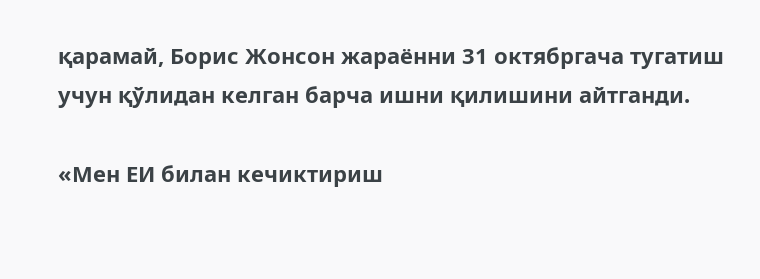қарамай, Борис Жонсон жараённи 31 октябргача тугатиш учун қўлидан келган барча ишни қилишини айтганди.

«Мен ЕИ билан кечиктириш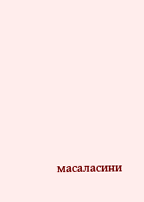масаласини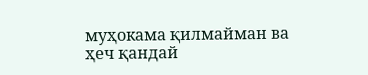муҳокама қилмайман ва ҳеч қандай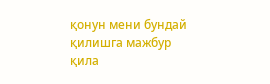қонун мени бундай қилишга мажбур қила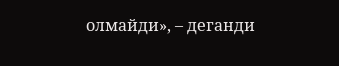олмайди», – деганди